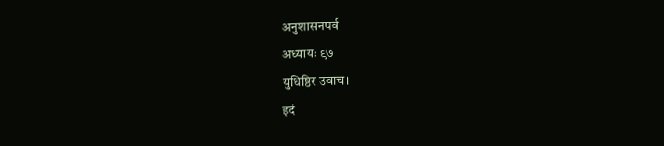अनुशासनपर्व
अध्यायः ९७
युधिष्ठिर उवाच।
इदं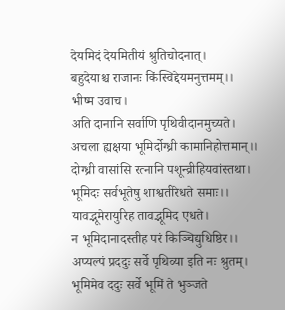देयमिदं देयमितीयं श्रुतिचोदनात्।
बहुदेयाश्च राजानः किंस्विद्देयमनुत्तमम्।।
भीष्म उवाच।
अति दानानि सर्वाणि पृथिवीदानमुच्यते।
अचला ह्यक्षया भूमिर्दोग्ध्री कामानिहोत्तमान्।।
दोग्ध्री वासांसि रत्नानि पशून्व्रीहियवांस्तथा।
भूमिदः सर्वभूतेषु शाश्वतीरेधते समाः।।
यावद्भूमेरायुरिह तावद्भूमिद एधते।
न भूमिदानादस्तीह परं किञ्चिद्युधिष्ठिर।।
अप्यल्पं प्रददुः सर्वे पृथिव्या इति नः श्रुतम्।
भूमिमेव ददुः सर्वे भूमिं ते भुञ्जते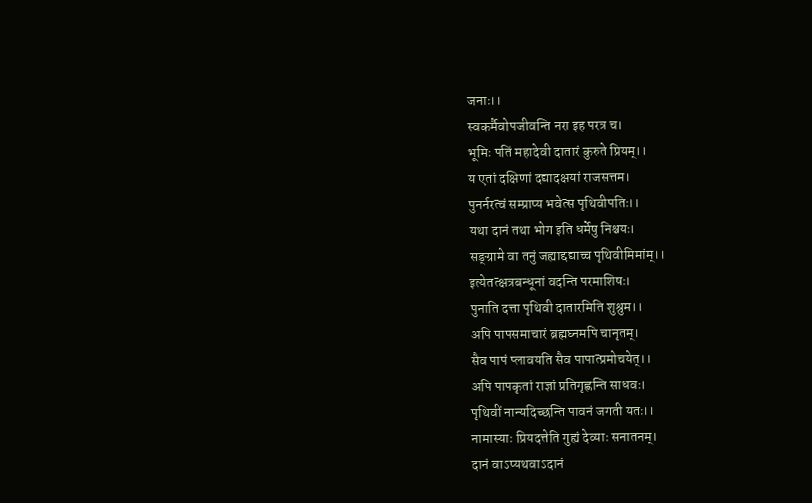जनाः।।
स्वकर्मैवोपजीवन्ति नरा इह परत्र च।
भूमिः पतिं महादेवी दातारं कुरुते प्रियम्।।
य एतां दक्षिणां दद्यादक्षयां राजसत्तम।
पुनर्नरत्वं सम्प्राप्य भवेत्स पृथिवीपतिः।।
यथा दानं तथा भोग इति धर्मेषु निश्चयः।
सङ्ग्रामे वा तनुं जह्याद्दद्याच्च पृथिवीमिमांम्।।
इत्येतत्क्षत्रबन्धूनां वदन्ति परमाशिषः।
पुनाति दत्ता पृथिवी दातारमिति शुश्रुम।।
अपि पापसमाचारं ब्रह्मघ्नमपि चानृतम्।
सैव पापं प्लावयति सैव पापात्प्रमोचयेत्।।
अपि पापकृतां राज्ञां प्रतिगृह्णन्ति साधवः।
पृथिवीं नान्यदिच्छन्ति पावनं जगती यतः।।
नामास्याः प्रियदत्तेति गुह्यं देव्याः सनातनम्।
दानं वाऽप्यथवाऽदानं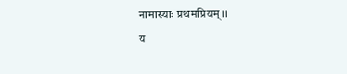नामास्याः प्रथमप्रियम्।।
य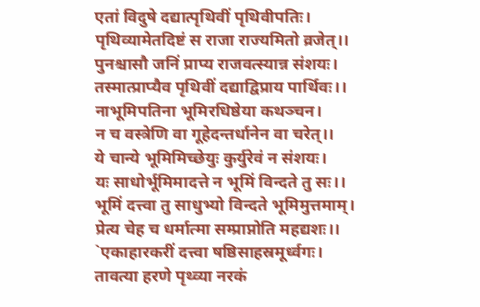एतां विदुषे दद्यात्पृथिवीं पृथिवीपतिः।
पृथिव्यामेतदिष्टं स राजा राज्यमितो व्रजेत्।।
पुनश्चासौ जनिं प्राप्य राजवत्स्यान्न संशयः।
तस्मात्प्राप्यैव पृथिवीं दद्याद्विप्राय पार्थिवः।।
नाभूमिपतिना भूमिरधिष्ठेया कथञ्चन।
न च वस्त्रेणि वा गूहेदन्तर्धानेन वा चरेत्।।
ये चान्ये भूमिमिच्छेयुः कुर्युरेवं न संशयः।
यः साधोर्भूमिमादत्ते न भूमिं विन्दते तु सः।।
भूमिं दत्त्वा तु साधुभ्यो विन्दते भूमिमुत्तमाम्।
प्रेत्य चेह च धर्मात्मा सम्प्राप्नोति महद्यशः।।
`एकाहारकरीं दत्त्वा षष्ठिसाहस्रमूर्ध्वगः।
तावत्या हरणे पृथ्व्या नरकं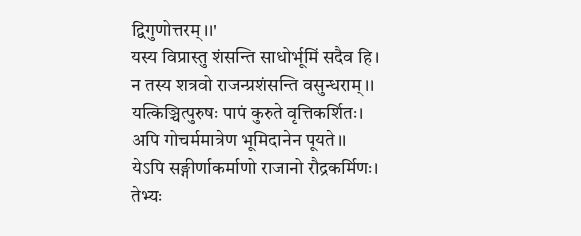द्विगुणोत्तरम्।।'
यस्य विप्रास्तु शंसन्ति साधोर्भूमिं सदैव हि।
न तस्य शत्रवो राजन्प्रशंसन्ति वसुन्धराम्।।
यत्किञ्चित्पुरुषः पापं कुरुते वृत्तिकर्शितः।
अपि गोचर्ममात्रेण भूमिदानेन पूयते।।
येऽपि सङ्गीर्णाकर्माणो राजानो रौद्रकर्मिणः।
तेभ्यः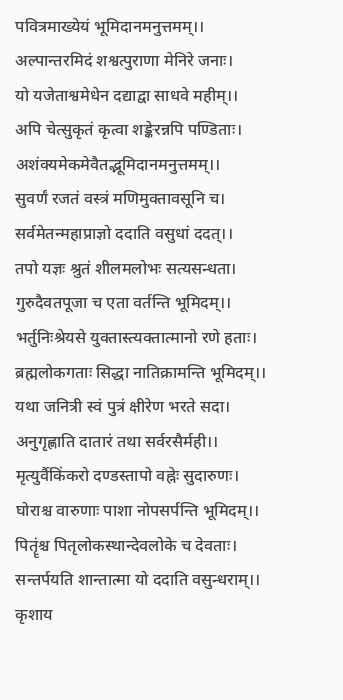पवित्रमाख्येयं भूमिदानमनुत्तमम्।।
अल्पान्तरमिदं शश्वत्पुराणा मेनिरे जनाः।
यो यजेताश्वमेधेन दद्याद्वा साधवे महीम्।।
अपि चेत्सुकृतं कृत्वा शङ्केरन्नपि पण्डिताः।
अशंक्यमेकमेवैतद्भूमिदानमनुत्तमम्।।
सुवर्णं रजतं वस्त्रं मणिमुक्तावसूनि च।
सर्वमेतन्महाप्राज्ञो ददाति वसुधां ददत्।।
तपो यज्ञः श्रुतं शीलमलोभः सत्यसन्धता।
गुरुदैवतपूजा च एता वर्तन्ति भूमिदम्।।
भर्तुनिःश्रेयसे युक्तास्त्यक्तात्मानो रणे हताः।
ब्रह्मलोकगताः सिद्धा नातिक्रामन्ति भूमिदम्।।
यथा जनित्री स्वं पुत्रं क्षीरेण भरते सदा।
अनुगृह्णाति दातारं तथा सर्वरसैर्मही।।
मृत्युर्वैकिंकरो दण्डस्तापो वह्नेः सुदारुणः।
घोराश्च वारुणाः पाशा नोपसर्पन्ति भूमिदम्।।
पितॄंश्च पितृलोकस्थान्देवलोके च देवताः।
सन्तर्पयति शान्तात्मा यो ददाति वसुन्धराम्।।
कृशाय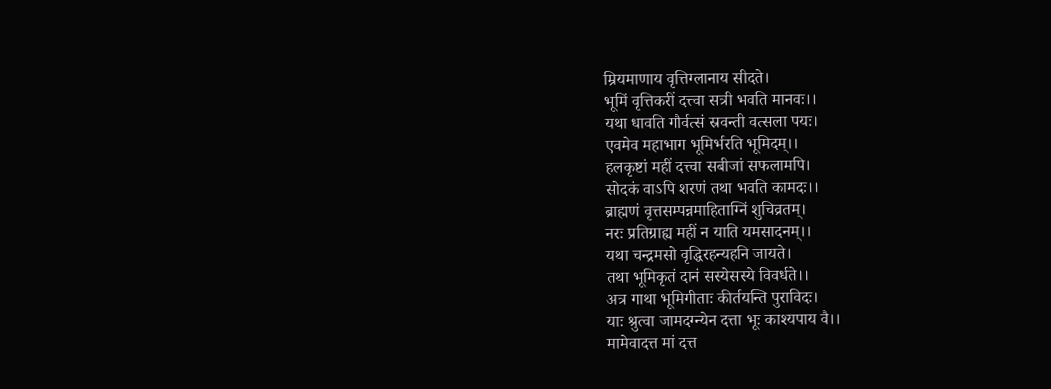म्रियमाणाय वृत्तिग्लानाय सीदते।
भूमिं वृत्तिकरीं दत्त्वा सत्री भवति मानवः।।
यथा धावति गौर्वत्सं स्रवन्ती वत्सला पयः।
एवमेव महाभाग भूमिर्भरति भूमिदम्।।
हलकृष्टां महीं दत्त्वा सबीजां सफलामपि।
सोदकं वाऽपि शरणं तथा भवति कामदः।।
ब्राह्मणं वृत्तसम्पन्नमाहिताग्निं शुचिव्रतम्।
नरः प्रतिग्राह्य महीं न याति यमसादनम्।।
यथा चन्द्रमसो वृद्धिरहन्यहनि जायते।
तथा भूमिकृतं दानं सस्येसस्ये विवर्धते।।
अत्र गाथा भूमिगीताः कीर्तयन्ति पुराविदः।
याः श्रुत्वा जामदग्न्येन दत्ता भूः काश्यपाय वै।।
मामेवादत्त मां दत्त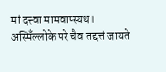मां दत्त्वा मामवाप्स्यथ।
अस्मिँल्लोके परे चैव तद्दत्तं जायते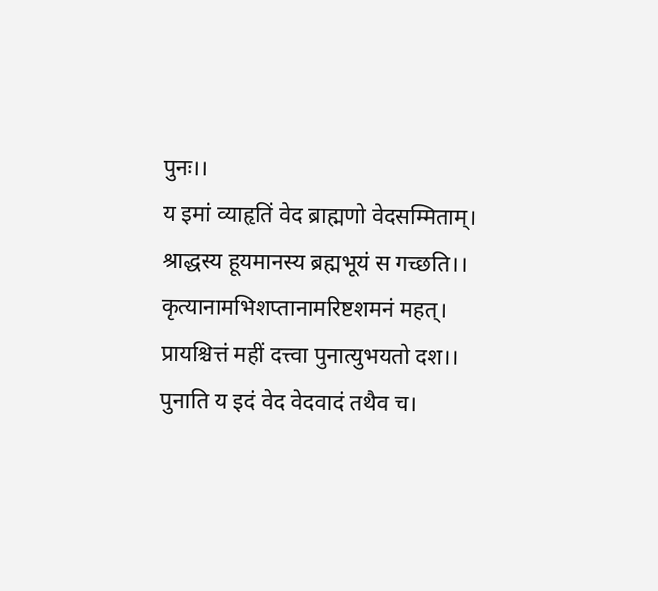पुनः।।
य इमां व्याहृतिं वेद ब्राह्मणो वेदसम्मिताम्।
श्राद्धस्य हूयमानस्य ब्रह्मभूयं स गच्छति।।
कृत्यानामभिशप्तानामरिष्टशमनं महत्।
प्रायश्चित्तं महीं दत्त्वा पुनात्युभयतो दश।।
पुनाति य इदं वेद वेदवादं तथैव च।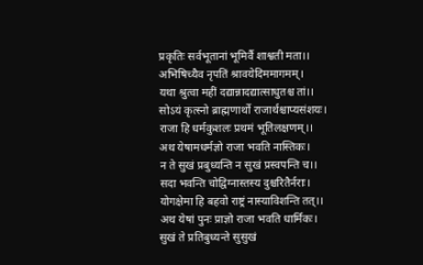प्रकृतिः सर्वभूतानां भूमिर्वै शाश्वती मता।।
अभिषिच्यैव नृपतिं श्रावयेदिममागमम्।
यथा श्रुत्वा महीं दद्यान्नादद्यात्साधुतश्च तां।।
सोऽयं कृत्स्नो ब्राह्मणार्थो राजार्थश्चाप्यसंशयः।
राजा हि धर्मकुशलः प्रथमं भूतिलक्षणम्।।
अथ येषामधर्मज्ञो राजा भवति नास्तिकः।
न ते सुखं प्रबुध्यन्ति न सुखं प्रस्वपन्ति च।।
सदा भवन्ति चोद्विग्नास्तस्य दुश्चरितैर्नराः।
योगक्षेमा हि बहवो राष्ट्रं नास्याविशन्ति तत्।।
अथ येषां पुनः प्राज्ञो राजा भवति धार्मिकः।
सुखं ते प्रतिबुध्यन्ते सुसुखं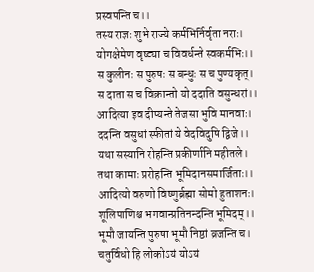प्रस्वपन्ति च।।
तस्य राज्ञः शुभे राज्ये कर्मभिर्निर्वृता नराः।
योगक्षेमेण वृष्ट्या च विवर्धन्ते स्वकर्मभिः।।
स कुलीनः स पुरुषः स बन्धुः स च पुण्यकृत्।
स दाता स च विक्रान्तो यो ददाति वसुन्धरां।।
आदित्या इव दीप्यन्ते तेजसा भुवि मानवाः।
ददन्ति वसुधां स्फीतां ये वेदविदुषि द्विजे।।
यथा सस्यानि रोहन्ति प्रकीर्णानि महीतले।
तथा कामाः प्ररोहन्ति भूमिदानसमार्जिताः।।
आदित्यो वरुणो विष्णुर्ब्रह्मा सोमो हुताशनः।
शूलिपाणिश्च भगवान्प्रतिनन्दन्ति भूमिदम्।।
भूमौ जायन्ति पुरुषा भूमौ निष्ठां व्रजन्ति च।
चतुर्विधो हि लोकोऽयं योऽयं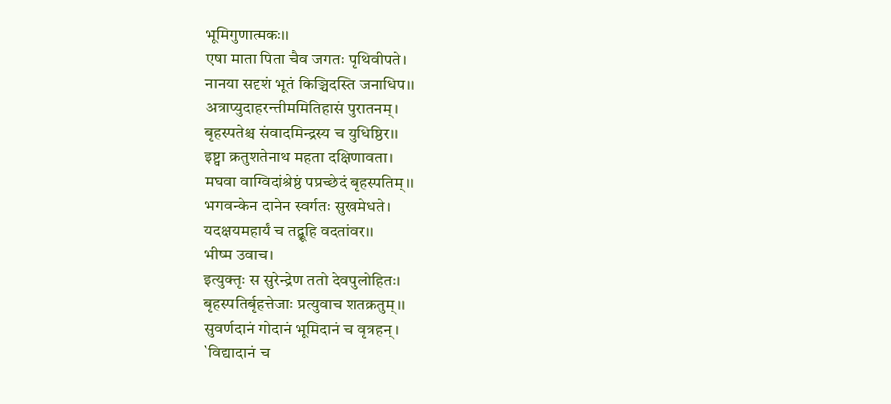भूमिगुणात्मकः।।
एषा माता पिता चैव जगतः पृथिवीपते।
नानया सदृशं भूतं किञ्चिदस्ति जनाधिप।।
अत्राप्युदाहरन्तीममितिहासं पुरातनम्।
बृहस्पतेश्च संवादमिन्द्रस्य च युधिष्ठिर।।
इष्ट्वा क्रतुशतेनाथ महता दक्षिणावता।
मघवा वाग्विदांश्रेष्ठं पप्रच्छेदं बृहस्पतिम्।।
भगवन्केन दानेन स्वर्गतः सुखमेधते।
यदक्षयमहार्यं च तद्ब्रूहि वदतांवर।।
भीष्म उवाच।
इत्युक्तृः स सुरेन्द्रेण ततो देवपुलोहितः।
बृहस्पतिर्बृहत्तेजाः प्रत्युवाच शतक्रतुम्।।
सुवर्णदानं गोदानं भूमिदानं च वृत्रहन्।
`विद्यादानं च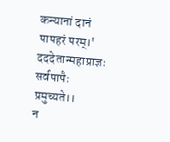कन्यानां दानं पापहरं परम्।'
दददेतान्महाप्राज्ञः सर्वपापैः प्रमुच्यते।।
न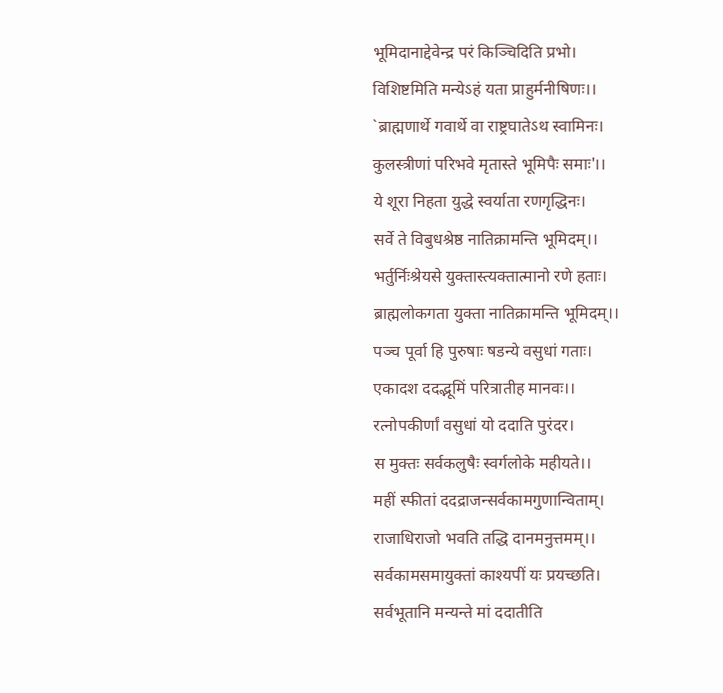भूमिदानाद्देवेन्द्र परं किञ्चिदिति प्रभो।
विशिष्टमिति मन्येऽहं यता प्राहुर्मनीषिणः।।
`ब्राह्मणार्थे गवार्थे वा राष्ट्रघातेऽथ स्वामिनः।
कुलस्त्रीणां परिभवे मृतास्ते भूमिपैः समाः'।।
ये शूरा निहता युद्धे स्वर्याता रणगृद्धिनः।
सर्वे ते विबुधश्रेष्ठ नातिक्रामन्ति भूमिदम्।।
भर्तुर्निःश्रेयसे युक्तास्त्यक्तात्मानो रणे हताः।
ब्राह्मलोकगता युक्ता नातिक्रामन्ति भूमिदम्।।
पञ्च पूर्वा हि पुरुषाः षडन्ये वसुधां गताः।
एकादश ददद्भूमिं परित्रातीह मानवः।।
रत्नोपकीर्णां वसुधां यो ददाति पुरंदर।
स मुक्तः सर्वकलुषैः स्वर्गलोके महीयते।।
महीं स्फीतां ददद्राजन्सर्वकामगुणान्विताम्।
राजाधिराजो भवति तद्धि दानमनुत्तमम्।।
सर्वकामसमायुक्तां काश्यपीं यः प्रयच्छति।
सर्वभूतानि मन्यन्ते मां ददातीति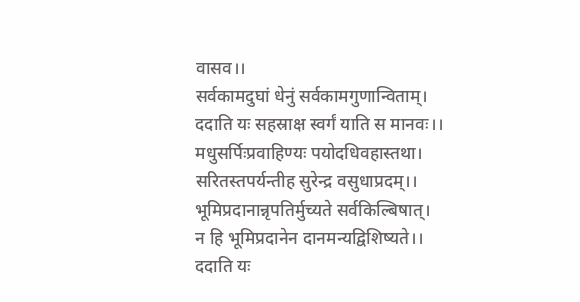वासव।।
सर्वकामदुघां धेनुं सर्वकामगुणान्विताम्।
ददाति यः सहस्राक्ष स्वर्गं याति स मानवः।।
मधुसर्पिःप्रवाहिण्यः पयोदधिवहास्तथा।
सरितस्तपर्यन्तीह सुरेन्द्र वसुधाप्रदम्।।
भूमिप्रदानान्नृपतिर्मुच्यते सर्वकिल्बिषात्।
न हि भूमिप्रदानेन दानमन्यद्विशिष्यते।।
ददाति यः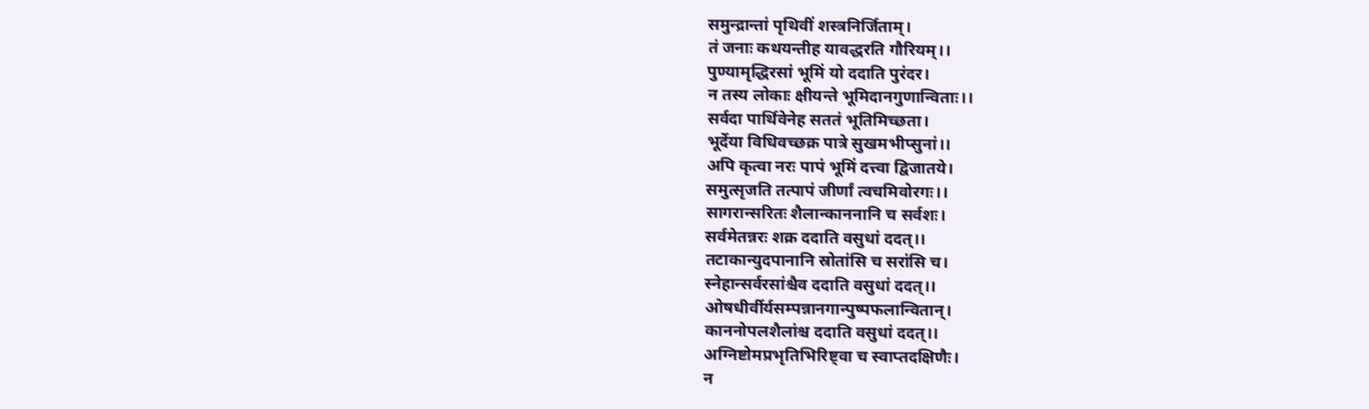समुन्द्रान्तां पृथिवीं शस्त्रनिर्जिताम्।
तं जनाः कथयन्तीह यावद्धरति गौरियम्।।
पुण्यामृद्धिरसां भूमिं यो ददाति पुरंदर।
न तस्य लोकाः क्षीयन्ते भूमिदानगुणान्विताः।।
सर्वदा पार्थिवेनेह सततं भूतिमिच्छता।
भूर्देया विधिवच्छक्र पात्रे सुखमभीप्सुनां।।
अपि कृत्वा नरः पापं भूमिं दत्त्वा द्विजातये।
समुत्सृजति तत्पापं जीर्णां त्वचमिवोरगः।।
सागरान्सरितः शैलान्काननानि च सर्वशः।
सर्वमेतन्नरः शक्र ददाति वसुधां ददत्।।
तटाकान्युदपानानि स्रोतांसि च सरांसि च।
स्नेहान्सर्वरसांश्चैव ददाति वसुधां ददत्।।
ओषधीर्वीर्यसम्पन्नानगान्पुष्पफलान्वितान्।
काननोपलशैलांश्च ददाति वसुधां ददत्।।
अग्निष्टोमप्रभृतिभिरिष्ट्वा च स्वाप्तदक्षिणैः।
न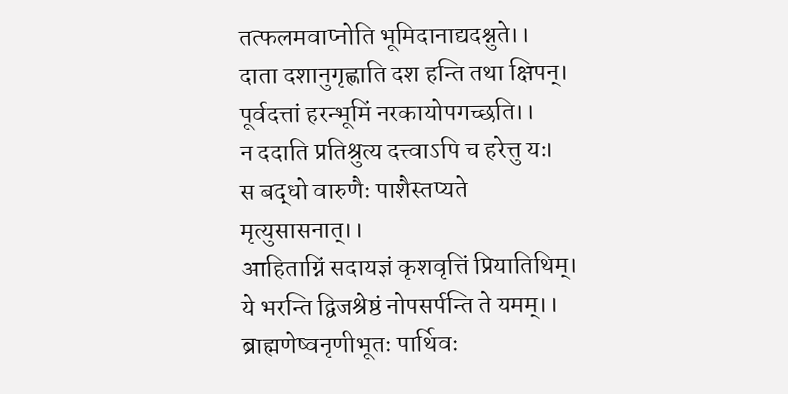तत्फलमवाप्नोति भूमिदानाद्यदश्नुते।।
दाता दशानुगृह्णाति दश हन्ति तथा क्षिपन्।
पूर्वदत्तां हरन्भूमिं नरकायोपगच्छति।।
न ददाति प्रतिश्रुत्य दत्त्वाऽपि च हरेत्तु यः।
स बद्धो वारुणैः पाशैस्तप्यते मृत्युसासनात्।।
आहिताग्निं सदायज्ञं कृशवृत्तिं प्रियातिथिम्।
ये भरन्ति द्विजश्रेष्ठं नोपसर्पन्ति ते यमम्।।
ब्राह्मणेष्वनृणीभूतः पार्थिवः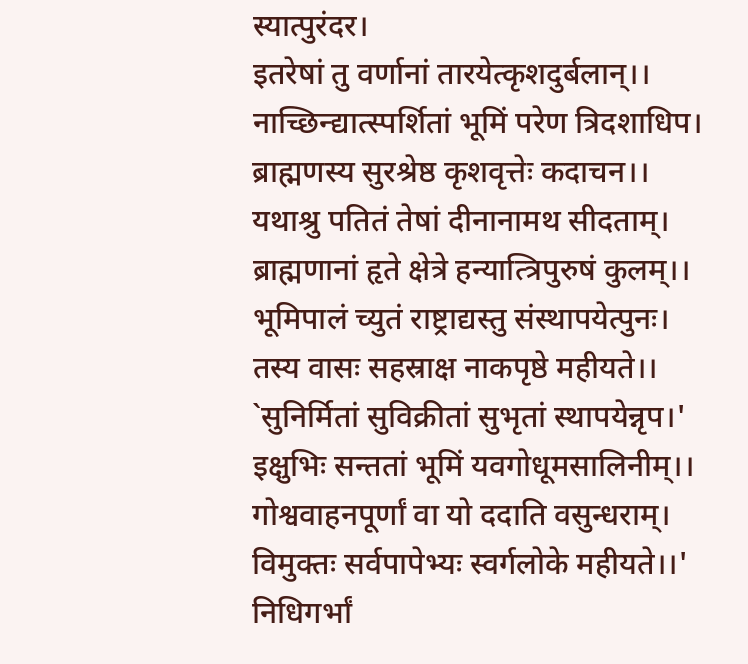स्यात्पुरंदर।
इतरेषां तु वर्णानां तारयेत्कृशदुर्बलान्।।
नाच्छिन्द्यात्स्पर्शितां भूमिं परेण त्रिदशाधिप।
ब्राह्मणस्य सुरश्रेष्ठ कृशवृत्तेः कदाचन।।
यथाश्रु पतितं तेषां दीनानामथ सीदताम्।
ब्राह्मणानां हृते क्षेत्रे हन्यात्त्रिपुरुषं कुलम्।।
भूमिपालं च्युतं राष्ट्राद्यस्तु संस्थापयेत्पुनः।
तस्य वासः सहस्राक्ष नाकपृष्ठे महीयते।।
`सुनिर्मितां सुविक्रीतां सुभृतां स्थापयेन्नृप।'
इक्षुभिः सन्ततां भूमिं यवगोधूमसालिनीम्।।
गोश्ववाहनपूर्णां वा यो ददाति वसुन्धराम्।
विमुक्तः सर्वपापेभ्यः स्वर्गलोके महीयते।।'
निधिगर्भां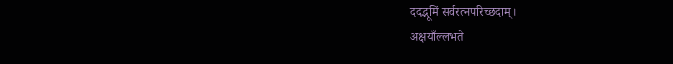ददद्भूमिं सर्वरत्नपरिच्छदाम्।
अक्षयाँल्लभते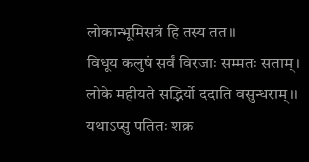लोकान्भूमिसत्रं हि तस्य तत।।
विधूय कलुषं सर्वं विरजाः सम्मतः सताम्।
लोके महीयते सद्भिर्यो ददाति वसुन्धराम्।।
यथाऽप्सु पतितः शक्र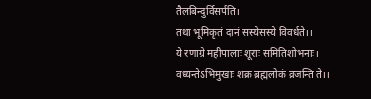तैलबिन्दुर्विसर्पति।
तथा भूमिकृतं दानं सस्येसस्ये विवर्धते।।
ये रणाग्रे महीपालाः शूराः समितिशोभनाः।
वध्यन्तेऽभिमुखाः शक्र ब्रह्मलोकं व्रजन्ति ते।।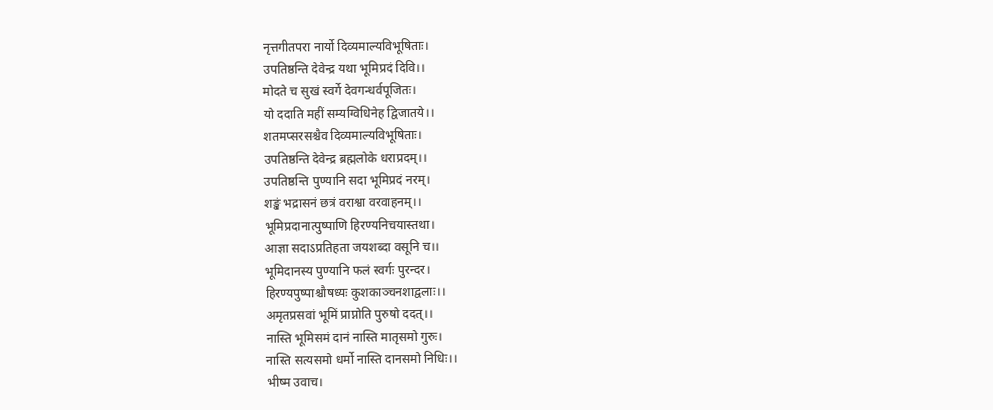नृत्तगीतपरा नार्यो दिव्यमाल्यविभूषिताः।
उपतिष्ठन्ति देवेन्द्र यथा भूमिप्रदं दिवि।।
मोदते च सुखं स्वर्गे देवगन्धर्वपूजितः।
यो ददाति महीं सम्यग्विधिनेह द्विजातये।।
शतमप्सरसश्चैव दिव्यमाल्यविभूषिताः।
उपतिष्ठन्ति देवेन्द्र ब्रह्मलोके धराप्रदम्।।
उपतिष्ठन्ति पुण्यानि सदा भूमिप्रदं नरम्।
शङ्खं भद्रासनं छत्रं वराश्वा वरवाहनम्।।
भूमिप्रदानात्पुष्पाणि हिरण्यनिचयास्तथा।
आज्ञा सदाऽप्रतिहता जयशब्दा वसूनि च।।
भूमिदानस्य पुण्यानि फलं स्वर्गः पुरन्दर।
हिरण्यपुष्पाश्चौषध्यः कुशकाञ्चनशाद्वलाः।।
अमृतप्रसवां भूमिं प्राप्नोति पुरुषो ददत्।।
नास्ति भूमिसमं दानं नास्ति मातृसमो गुरुः।
नास्ति सत्यसमो धर्मो नास्ति दानसमो निधिः।।
भीष्म उवाच।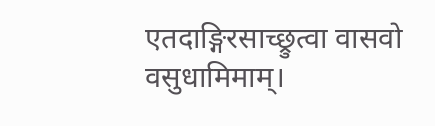एतदाङ्गिरसाच्छ्रुत्वा वासवो वसुधामिमाम्।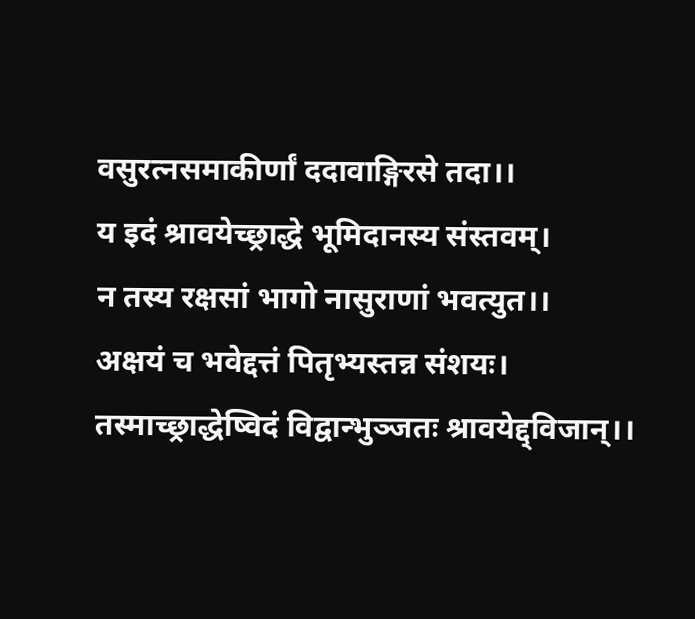वसुरत्नसमाकीर्णां ददावाङ्गिरसे तदा।।
य इदं श्रावयेच्छ्राद्धे भूमिदानस्य संस्तवम्।
न तस्य रक्षसां भागो नासुराणां भवत्युत।।
अक्षयं च भवेद्दत्तं पितृभ्यस्तन्न संशयः।
तस्माच्छ्राद्धेष्विदं विद्वान्भुञ्जतः श्रावयेद्द्विजान्।।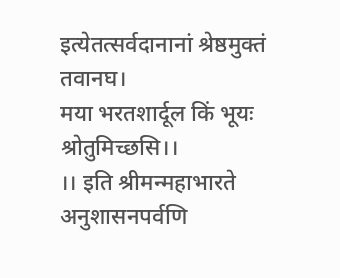इत्येतत्सर्वदानानां श्रेष्ठमुक्तं तवानघ।
मया भरतशार्दूल किं भूयः श्रोतुमिच्छसि।।
।। इति श्रीमन्महाभारते अनुशासनपर्वणि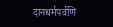दानधर्मपर्वणि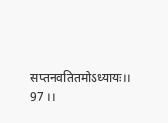सप्तनवतितमोऽध्यायः।। 97 ।।